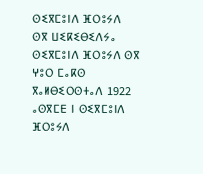ⵙⵉⴳⵎⵓⵏⴷ ⴼⵔⵓⵢⴷ
ⵙⴳ ⵡⵉⴽⵉⴱⵉⴷⵢⴰ
ⵙⵉⴳⵎⵓⵏⴷ ⴼⵔⵓⵢⴷ ⵙⴳ ⵖⵓⵔ ⵎⴰⴽⵙ ⴳⴰⵍⴱⵉⵔⵙⵜⴰⴷ 1922
ⴰⵙⴳⵎⴹ ⵏ ⵙⵉⴳⵎⵓⵏⴷ ⴼⵔⵓⵢⴷ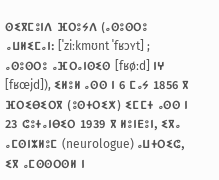ⵙⵉⴳⵎⵓⵏⴷ ⴼⵔⵓⵢⴷ (ⴰⵙⵓⵙⵔⵓ ⴰⵡⵍⵉⵎⴰⵏ: [ˈziːkmʊnt ˈfʁɔʏt] ; ⴰⵙⵓⵙⵔⵓ ⴰⴼⵔⴰⵏⵙⵉⵙ [fʁøːd] ⵏⵖ [fʁœjd]), ⵉⵍⵓⵍ ⴰⵙⵙ ⵏ 6 ⵎⴰⵢ 1856 ⴳ ⴼⵔⵉⴱⵉⵔⴳ (ⵓⵙⵜⵔⵉⵅ) ⵉⵎⵎⵜ ⴰⵙⵙ ⵏ 23 ⵛⵓⵜⴰⵏⴱⵉⵔ 1939 ⴳ ⵍⵓⵏⴹⵓⵏ, ⵉⴳⴰ ⴰⵎⵙⵏⵣⵍⵓⵎ (neurologue) ⴰⵡⵜⵔⵉⵛ, ⵉⴳ ⴰⵎⵙⵙⵔⵙⵍ ⵏ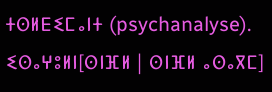ⵜⵙⵍⴹⵉⵎⴰⵏⵜ (psychanalyse).
ⵉⵙⴰⵖⵓⵍⵏ[ⵙⵏⴼⵍ | ⵙⵏⴼⵍ ⴰⵙⴰⴳⵎ]